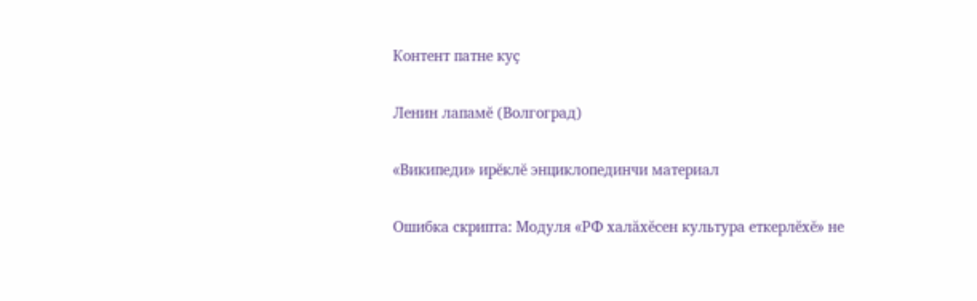Контент патне куҫ

Ленин лапамĕ (Волгоград)

«Википеди» ирĕклĕ энциклопединчи материал

Ошибка скрипта: Модуля «РФ халăхĕсен культура еткерлĕхĕ» не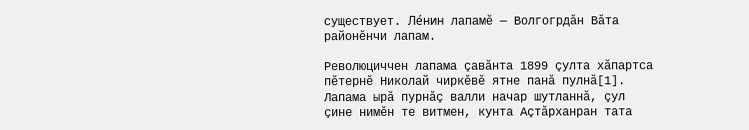существует. Ле́нин лапамĕ — Волгогрдăн Вăта районĕнчи лапам.

Революциччен лапама çавăнта 1899 çулта хăпартса пĕтернĕ Николай чиркĕвĕ ятне панă пулнă[1]. Лапама ырă пурнăç валли начар шутланнă, çул çине нимĕн те витмен, кунта Аçтăрханран тата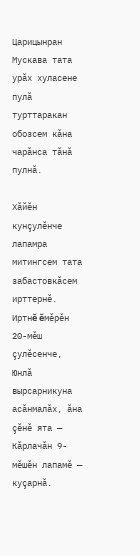Царицынран Мускава тата урăх хуласене пулă турттаракан обозсем кăна чарăнса тăнă пулнă.

Хăйĕн кунçулĕнче лапамра митингсем тата забастовкăсем ирттернĕ. Иртнĕ ĕмĕрĕн 20-мĕш çулĕсенче, Юнлă вырсарникуна асăнмалăх, ăна çĕнĕ ята — Кăрлачăн 9-мĕшĕн лапамĕ — куçарнă.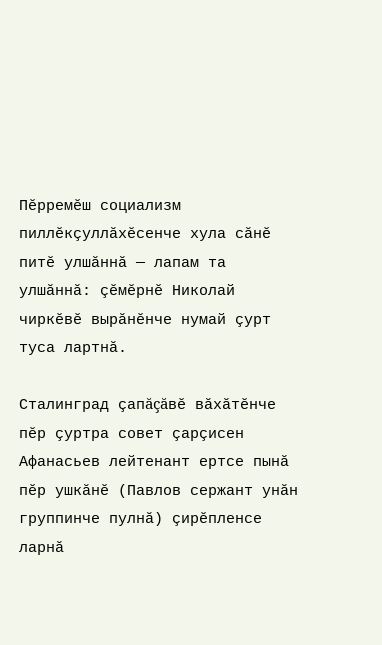Пĕрремĕш социализм пиллĕкçуллăхĕсенче хула сăнĕ питĕ улшăннă — лапам та улшăннă: çĕмĕрнĕ Николай чиркĕвĕ вырăнĕнче нумай çурт туса лартнă.

Сталинград çапăçăвĕ вăхăтĕнче пĕр çуртра совет çарçисен Афанасьев лейтенант ертсе пынă пĕр ушкăнĕ (Павлов сержант унăн группинче пулнă) çирĕпленсе ларнă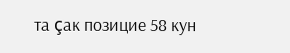та çак позицие 58 кун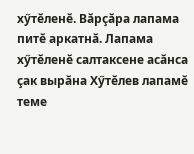хӳтĕленĕ. Вăрçăра лапама питĕ аркатнă. Лапама хӳтĕленĕ салтаксене асăнса çак вырăна Хӳтĕлев лапамĕ теме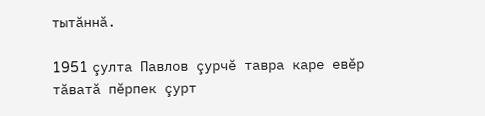тытăннă.

1951 çулта Павлов çурчĕ тавра каре евĕр тăватă пĕрпек çурт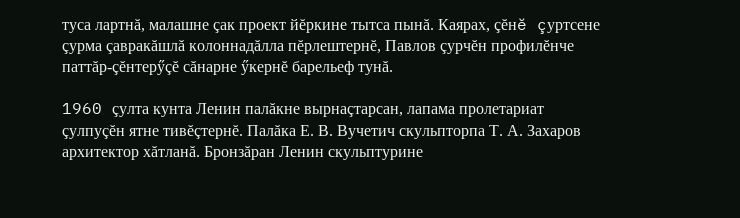туса лартнă, малашне çак проект йĕркине тытса пынă. Каярах, çĕнĕ çуртсене çурма çавракăшлă колоннадăлла пĕрлештернĕ, Павлов çурчĕн профилĕнче паттăр-çĕнтерӳçĕ сăнарне ӳкернĕ барельеф тунă.

1960 çулта кунта Ленин палăкне вырнаçтарсан, лапама пролетариат çулпуçĕн ятне тивĕçтернĕ. Палăка Е. В. Вучетич скульпторпа Т. А. Захаров архитектор хăтланă. Бронзăран Ленин скульптурине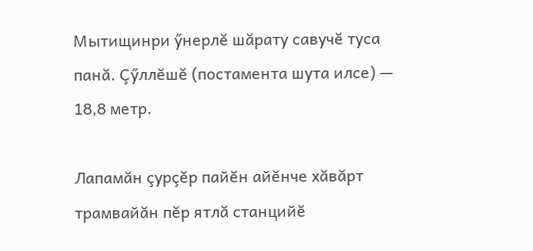Мытищинри ӳнерлĕ шăрату савучĕ туса панă. Çӳллĕшĕ (постамента шута илсе) — 18,8 метр.

Лапамăн çурçĕр пайĕн айĕнче хăвăрт трамвайăн пĕр ятлă станцийĕ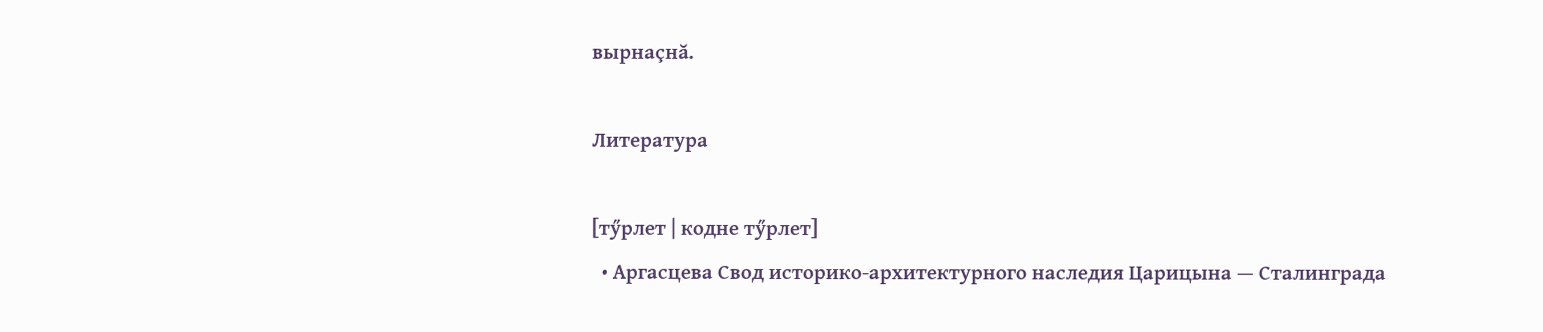вырнаçнă.

Литература

[тӳрлет | кодне тӳрлет]
  • Аргасцева Свод историко-архитектурного наследия Царицына — Сталинграда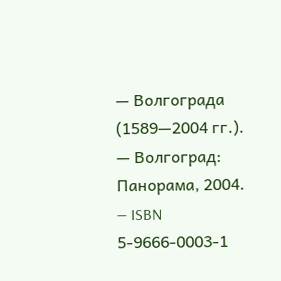— Волгограда (1589—2004 гг.). — Волгоград: Панорама, 2004. — ISBN 5-9666-0003-1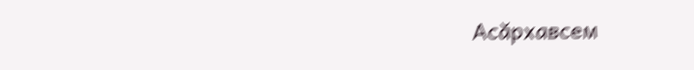Асăрхавсем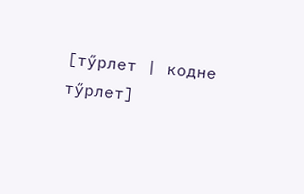[тӳрлет | кодне тӳрлет]